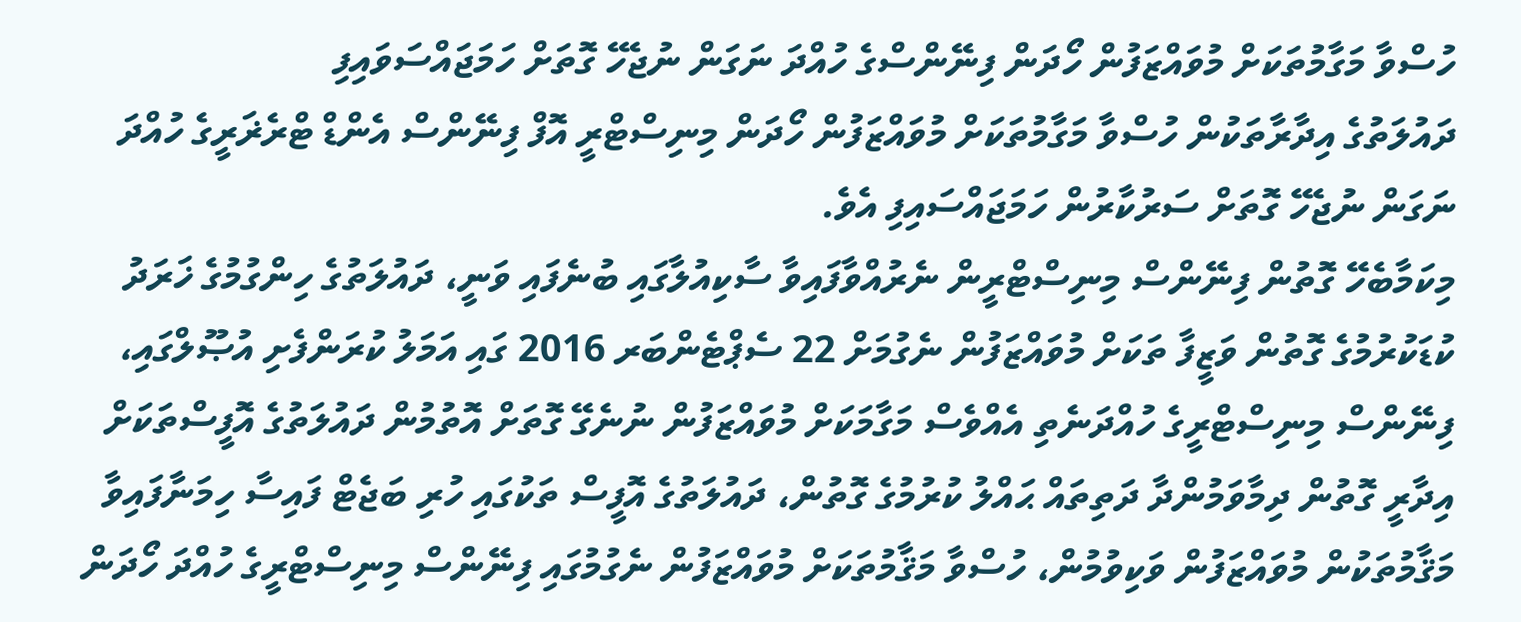ހުސްވާ މަގާމުތަކަށް މުވައްޒަފުން ހޯދަން ފިނޭންސްގެ ހުއްދަ ނަގަން ނުޖެހޭ ގޮތަށް ހަމަޖައްސަވައިފި
ދައުލަތުގެ އިދާރާތަކުން ހުސްވާ މަގާމުތަކަށް މުވައްޒަފުން ހޯދަން މިނިސްޓްރީ އޮފް ފިނޭންސް އެންޑް ޓްރެޜަރީގެ ހުއްދަ ނަގަން ނުޖެހޭ ގޮތަށް ސަރުކާރުން ހަމަޖައްސައިފި އެވެ.
މިކަމާބެހޭ ގޮތުން ފިނޭންސް މިނިސްޓްރީން ނެރުއްވާފައިވާ ސާކިއުލާގައި ބުނެފައި ވަނީ، ދައުލަތުގެ ހިންގުމުގެ ޚަރަދު ކުޑަކުރުމުގެ ގޮތުން ވަޒީފާ ތަކަށް މުވައްޒަފުން ނެގުމަށް 22 ސެޕްޓެންބަރ 2016 ގައި އަމަލު ކުރަންފެށި އުޞޫލްގައި، ފިނޭންސް މިނިސްޓްރީގެ ހުއްދަނެތި އެއްވެސް މަގާމަކަށް މުވައްޒަފުން ނުނެގޭ ގޮތަށް އޮތުމުން ދައުލަތުގެ އޮފީސްތަކަށް އިދާރީ ގޮތުން ދިމާވަމުންދާ ދަތިތައް ޙައްލު ކުރުމުގެ ގޮތުން، ދައުލަތުގެ އޮފީސް ތަކުގައި ހުރި ބަޖެޓް ފައިސާ ހިމަނާފައިވާ މަޤާމުތަކުން މުވައްޒަފުން ވަކިވުމުން، ހުސްވާ މަޤާމުތަކަށް މުވައްޒަފުން ނެގުމުގައި ފިނޭންސް މިނިސްޓްރީގެ ހުއްދަ ހޯދަން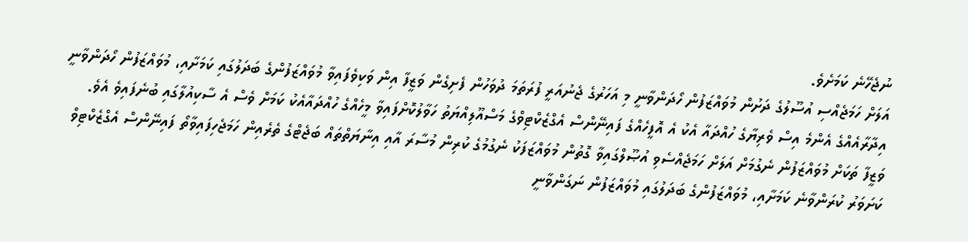ނުޖެހޭނެ ކަމަށެވެ.
އަލަށް ހަމަޖެއްސި އުސޫލުގެ ދަށުން މުވައްޒަފުން ހޯދަންވާނީ މި އަހަރުގެ ޖެނުއަރީ ފުރަތަމަ ދުވަހުން ފެށިގެން ވަޒީފާ އިން ވަކިވެފައިވާ މުވައްޒަފުންގެ ބަދަލުގައި ކަމަށާއި، މުވައްޒަފުން ހޯދަންވާނީ އިދާރާއެއްގެ އެންމެ އިސް ވެރިޔާގެ ހުއްދައާ އެކު އެ އޮފީހެއްގެ ފައިނޭންސް އެގްޒެކްޓިވްގެ މަސްއޫލިއްޔަތު ހަވާލުކޮށްފައިވާ މީހެއްގެ ހުއްދައާއެކު ކަމަށް ވެސް އެ ސާކިއުލާގައި ބުނެފައިވެ އެވެ.
ވަޒީފާ ތަކަށް މުވައްޒަފުން ނެގުމަށް އަލަށް ހަމަޖެއްސެވި އުޞޫލްގައިވާ ގޮތުން މުވައްޒަފަކު ނެގުމުގެ ކުރިން މުސާރަ އާއި އިނާޔަތްތައް ބަޖެޓްގެ ތެރެއިން ހަމަޖެހިފައިވާތޯ ފައިނޭންސް އެގްޒެކްޓިވް ކަށަވަރު ކުރަންވާނެ ކަމަށާއި، މުވައްޒަފުންގެ ބަދަލުގައި މުވައްޒަފުން ނަގަންވާނީ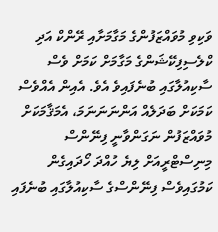ވަކިވި މުވައްޒަފުންގެ މަގާމަށާއި ރޭންކް އަދި ކްލެސިފިކޭޝަންގެ މަގާމަށް ކަމަށް ވެސް ސާކިއުލާގައި ބުނެފައިވެ އެވެ. އެއިން އެއްވެސް ކަމަކަށް ބަދަލެއް އަންނަނަނަމަ، އެމަޤާމަކަށް މުވައްޒަފުން ނަގަންވާނީ ފިނޭންސް މިނިސްޓްރީއަށް ލިޔެ ހުއްދަ ހޯދައިގެން ކަމުގައިވެސް ފިނޭންސްގެ ސާކިއުލާގައި ބުނެފައި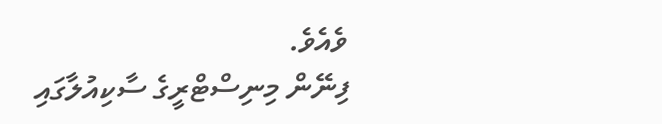ވެއެވެ.
ފިނޭން މިނިސްޓްރީގެ ސާކިއުލާގައި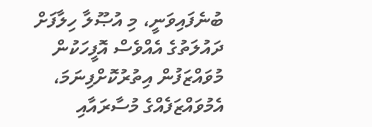ބުނެފައިވަނީ، މި އުޞޫލާ ހިލާފަށް ދައުލަތުގެ އެއްވެސް އޮފީހަކުން މުވައްޒަފުން އިތުރުކޮށްފިނަމަ، އެމުވައްޒަފެއްގެ މުސާރައާއި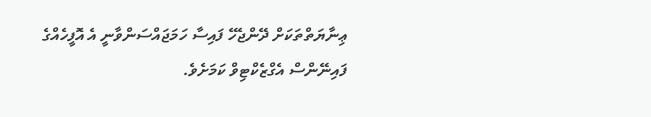ޢިނާޔަތްތަކަށް ދޭންޖެހޭ ފައިސާ ހަމަޖައްސަންވާނީ އެ އޮފީހެއްގެ ފައިނޭންސް އެގްޒެކްޓިވް ކަމަށެވެ.